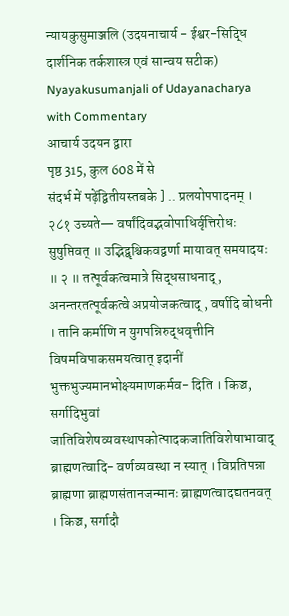न्यायकुसुमाञ्जलि (उदयनाचार्य - ईश्वर-सिद्धि दार्शनिक तर्कशास्त्र एवं सान्वय सटीक)
Nyayakusumanjali of Udayanacharya with Commentary
आचार्य उदयन द्वारा
पृष्ठ 315, कुल 608 में से
संदर्भ में पढ़ेंद्वितीयस्तबके ] .. प्रलयोपपादनम् । २८१ उच्यते— वर्षांदिवद्भवोपाधिर्वृत्तिरोधः सुषुप्तिवत् ॥ उद्भिद्वृश्चिकवद्वर्णा मायावत् समयादयः ॥ २ ॥ तत्पूर्वकत्वमात्रे सिद्धसाधनाद् , अनन्तरतत्पूर्वकत्वे अप्रयोजकत्वाद् , वर्षादि बोधनी । तानि कर्माणि न युगपन्निरुद्धवृत्तीनि विषमविपाकसमयत्वात् इदानीं भुक्तभुज्यमानभोक्ष्यमाणकर्मव- दिति । किञ्च, सर्गादिभुवां जातिविशेषव्यवस्थापकोत्पादकजातिविशेषाभावाद् ब्राह्मणत्वादि- वर्णव्यवस्था न स्यात् । विप्रतिपन्ना ब्राह्मणा ब्राह्मणसंतानजन्मानः ब्राह्मणत्वादद्यतनवत् । किञ्च, सर्गादौ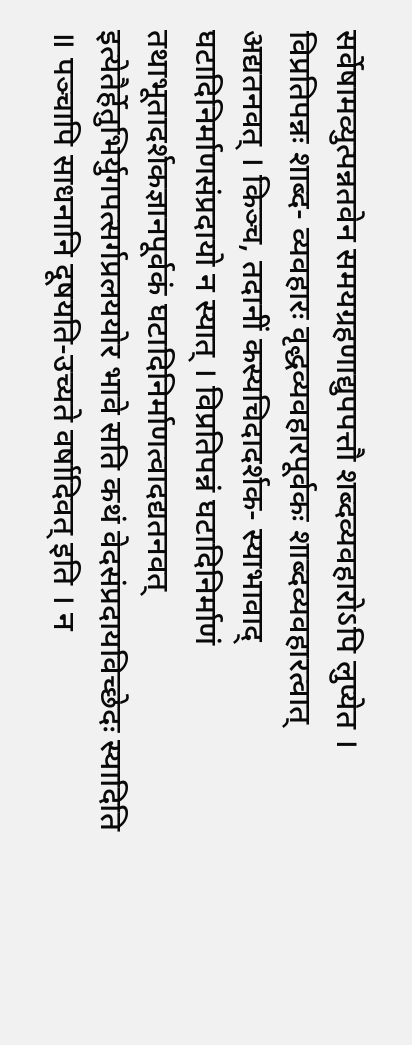सर्वेषामव्युत्पन्नतवेन समयग्रहणाद्युपपत्तौ शब्दव्यवहारोऽपि लुप्येत । विप्रतिपन्नः शाब्द- व्यवहारः वृद्धव्यवहारपूर्वकः शाब्दव्यवहारत्वात् अद्यतनवत् । किञ्च, तदानीं कस्यचिदादर्शक- स्याभावाद् घटादिनिर्माणसंप्रदायो न स्यात् । विप्रतिपन्नं घटादिनिर्माणं तथाभूतादर्शकज्ञानपूर्वकं घटादिनिर्माणत्वादद्यतनवत् इत्येतैर्हेतुभिर्युगपत्सर्गप्रलययोर भावे सति कथं वेदसंप्रदायविच्छेदः स्यादिति ॥ पञ्चापि साधनानि दूषयति-उच्यते वर्षादिवत् इति । न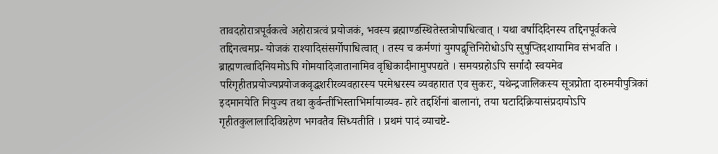तावदहोरात्रपूर्वकत्वे अहोरात्रत्वं प्रयोजकं, भवस्य ब्रह्माण्डस्थितेस्तत्रोपाधित्वात् । यथा वर्षादिदिनस्य तद्दिनपूर्वकत्वे तद्दिनत्वमप्र- योजकं राश्यादिसंसर्गोपाधित्वात् । तस्य च कर्मणां युगपद्वृत्तिनिरोधोऽपि सुषुप्तिदशायामिव संभवति । ब्राह्मणत्वादिनियमोऽपि गोमयादिजातानामिव वृश्चिकादीनामुपपद्यते । समयग्रहोऽपि सर्गादौ स्वयमेव परिगृहीतप्रयोज्यप्रयोजकवृद्धशरीरव्यवहारस्य परमेश्वरस्य व्यवहारात एव सुकरः, यथेन्द्रजालिकस्य सूत्रप्रोता दारुमयीपुत्रिकां इदमानयेति नियुज्य तथा कुर्वन्तीभिस्ताभिर्मायाव्यव- हारे तद्दर्शिनां बालानां, तया घटादिक्रियासंप्रदायोऽपि गृहीतकुलालादिविग्रहेण भगवतैव सिध्यतीति । प्रथमं पादं व्याचष्टे-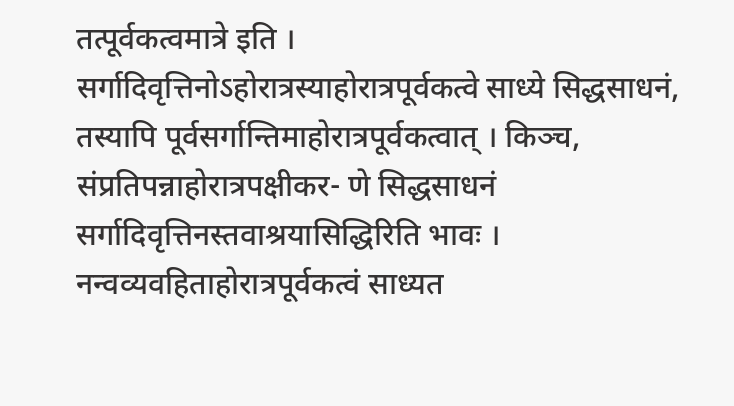तत्पूर्वकत्वमात्रे इति । सर्गादिवृत्तिनोऽहोरात्रस्याहोरात्रपूर्वकत्वे साध्ये सिद्धसाधनं, तस्यापि पूर्वसर्गान्तिमाहोरात्रपूर्वकत्वात् । किञ्च, संप्रतिपन्नाहोरात्रपक्षीकर- णे सिद्धसाधनं सर्गादिवृत्तिनस्तवाश्रयासिद्धिरिति भावः । नन्वव्यवहिताहोरात्रपूर्वकत्वं साध्यत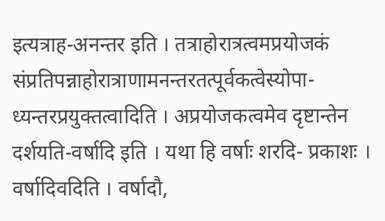इत्यत्राह-अनन्तर इति । तत्राहोरात्रत्वमप्रयोजकं संप्रतिपन्नाहोरात्राणामनन्तरतत्पूर्वकत्वेस्योपा- ध्यन्तरप्रयुक्तत्वादिति । अप्रयोजकत्वमेव दृष्टान्तेन दर्शयति-वर्षादि इति । यथा हि वर्षाः शरदि- प्रकाशः । वर्षादिवदिति । वर्षादौ,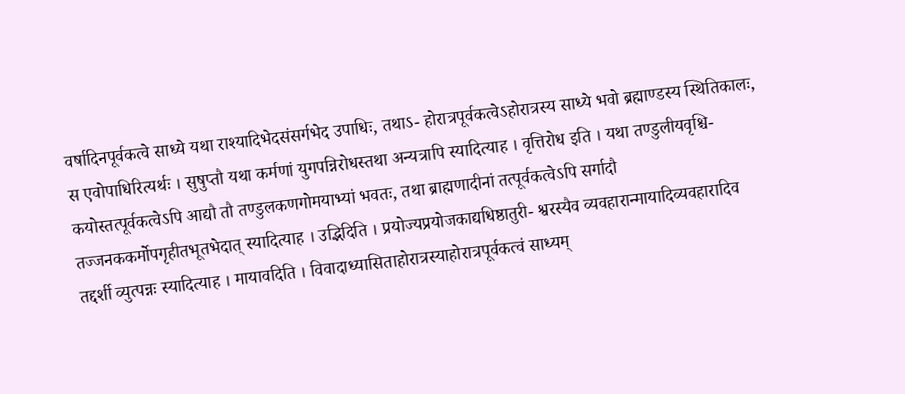वर्षादिनपूर्वकत्वे साध्ये यथा राश्यादिभेदसंसर्गभेद उपाधिः, तथाऽ- होरात्रपूर्वकत्वेऽहोरात्रस्य साध्ये भवो ब्रह्माण्डस्य स्थितिकालः, स एवोपाधिरित्यर्थः । सुषुप्तौ यथा कर्मणां युगपन्निरोधस्तथा अन्यत्रापि स्यादित्याह । वृत्तिरोध इति । यथा तण्डुलीयवृश्चि- कयोस्तत्पूर्वकत्वेऽपि आद्यौ तौ तण्डुलकणगोमयाभ्यां भवतः, तथा ब्राह्मणादीनां तत्पूर्वकत्वेऽपि सर्गादौ तज्जनककर्मोपगृहीतभूतभेदात् स्यादित्याह । उद्भिदिति । प्रयोज्यप्रयोजकाद्यधिष्ठातुरी- श्वरस्यैव व्यवहारान्मायादिव्यवहारादिव तद्दर्शी व्युत्पन्नः स्यादित्याह । मायावदिति । विवादाध्यासिताहोरात्रस्याहोरात्रपूर्वकत्वं साध्यम्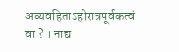अव्यवहिताऽहोरात्रपूर्वकत्वं वा ? । नाद्य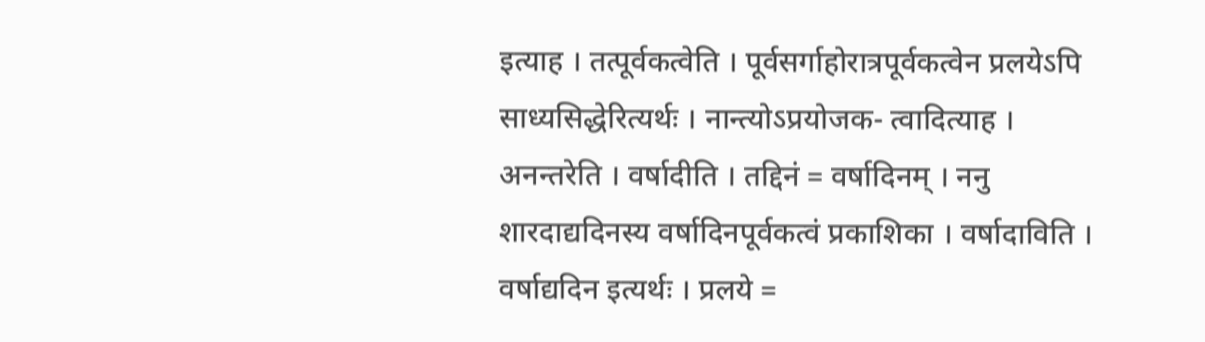इत्याह । तत्पूर्वकत्वेति । पूर्वसर्गाहोरात्रपूर्वकत्वेन प्रलयेऽपि साध्यसिद्धेरित्यर्थः । नान्त्योऽप्रयोजक- त्वादित्याह । अनन्तरेति । वर्षादीति । तद्दिनं = वर्षादिनम् । ननु शारदाद्यदिनस्य वर्षादिनपूर्वकत्वं प्रकाशिका । वर्षादाविति । वर्षाद्यदिन इत्यर्थः । प्रलये =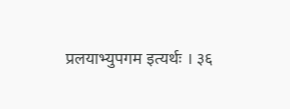प्रलयाभ्युपगम इत्यर्थः । ३६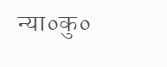न्या०कु०